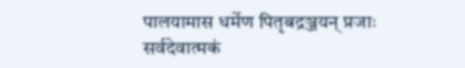पालयामास धर्मेण पितृबद्रञ्जयन् प्रजाः
सर्वदेवात्मकं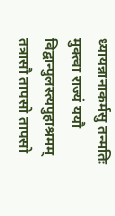ध्यायन्नानाकर्मसु तन्मतिः
मुक्त्वा राज्यं ययौ विद्वान्पुलस्त्यपुहाश्रमम्
तत्रासौ तापसो तापसो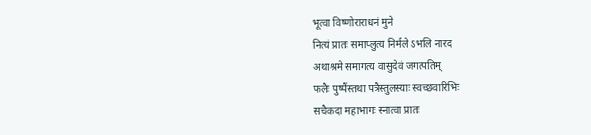भूत्वा विष्णोराराधनं मुने
नित्यं प्रातः समाप्लुत्य निर्मले ऽभलि नारद
अथाश्रमे समागत्य वासुदेवं जगत्पतिम्
फलैः पुष्पैंस्तथा पत्रैस्तुलस्याः स्वच्छवारिभिः
सचैकदा महाभागः स्नात्वा प्रातः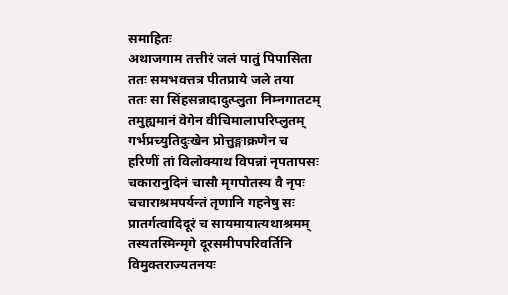समाहितः
अथाजगाम तत्तीरं जलं पातुं पिपासिता
ततः समभवत्तत्र पीतप्राये जले तया
ततः सा सिंहसन्नादादुत्प्लुता निम्नगातटम्
तमुह्यमानं वेगेन वीचिमालापरिप्लुतम्
गर्भप्रच्युतिदुःखेन प्रोत्तुङ्गाक्रणेन च
हरिणीं तां विलोक्याथ विपन्नां नृपतापसः
चकारानुदिनं चासौ मृगपोतस्य वै नृपः
चचाराश्रमपर्यन्तं तृणानि गहनेषु सः
प्रातर्गत्वादिदूरं च सायमायात्यथाश्रमम्
तस्यतस्मिन्मृगे दूरसमीपपरिवर्तिनि
विमुक्तराज्यतनयः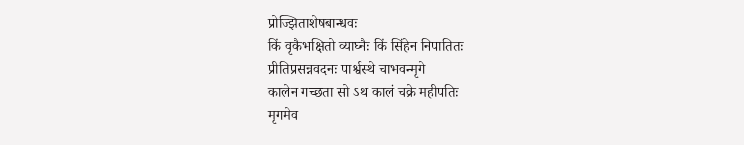प्रोज्झिताशेषबान्धवः
किं वृकैभक्षितो व्याघ्नैः किं सिंहेन निपातितः
प्रीतिप्रसन्नवदनः पार्श्वस्थे चाभवन्मृगे
कालेन गच्छता सो ऽथ कालं चक्रे महीपतिः
मृगमेव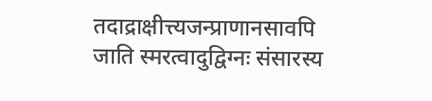तदाद्राक्षीत्त्यजन्प्राणानसावपि
जाति स्मरत्वादुद्विग्नः संसारस्य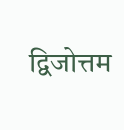द्विजोत्तम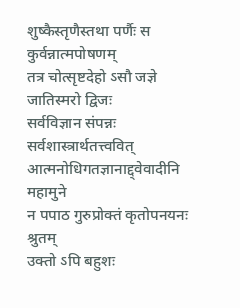शुष्कैस्तृणैस्तथा पर्णैः स कुर्वन्नात्मपोषणम्
तत्र चोत्सृष्टदेहो ऽसौ जज्ञे जातिस्मरो द्विजः
सर्वविज्ञान संपन्नः सर्वशास्त्रार्थतत्त्ववित्
आत्मनोधिगतज्ञानाद्द्वेवादीनि महामुने
न पपाठ गुरुप्रोक्तं कृतोपनयनः श्रुतम्
उक्तो ऽपि बहुशः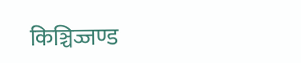किञ्चिज्जण्ड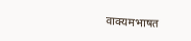वाक्यमभाषत